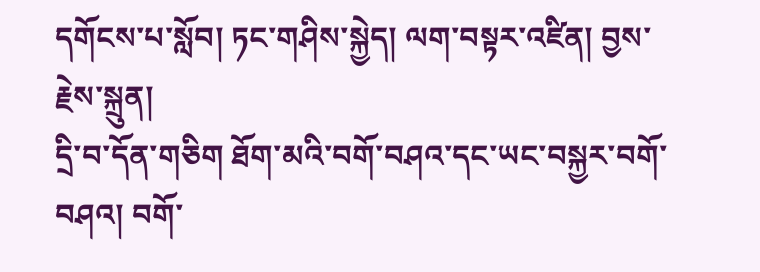དགོངས་པ་སློབ། ཏང་གཤིས་སྐྱེད། ལག་བསྟར་འཛིན། བྱས་རྗེས་སྐྲུན།
དྲི་བ་དོན་གཅིག ཐོག་མའི་བགོ་བཤའ་དང་ཡང་བསྐྱར་བགོ་བཤའ། བགོ་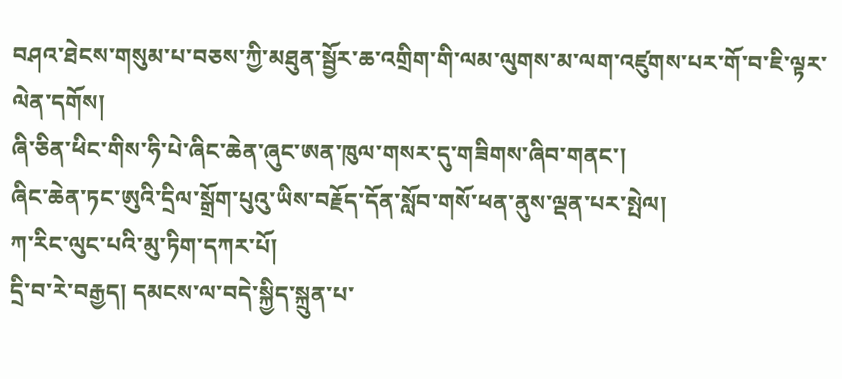བཤའ་ཐེངས་གསུམ་པ་བཅས་ཀྱི་མཐུན་སྦྱོར་ཆ་འགྲིག་གི་ལམ་ལུགས་མ་ལག་འཛུགས་པར་གོ་བ་ཇི་ལྟར་ལེན་དགོས།
ཞི་ཅིན་ཕིང་གིས་ཧི་པེ་ཞིང་ཆེན་ཞུང་ཨན་ཁུལ་གསར་དུ་གཟིགས་ཞིབ་གནང་།
ཞིང་ཆེན་ཏང་ཨུའི་དྲིལ་སྒྲོག་པུའུ་ཡིས་བརྗོད་དོན་སློབ་གསོ་ཕན་ནུས་ལྡན་པར་སྤེལ།
ཀ་རིང་ལུང་པའི་མུ་ཏིག་དཀར་པོ།
དྲི་བ་རེ་བརྒྱད། དམངས་ལ་བདེ་སྐྱིད་སྐྲུན་པ་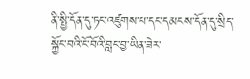ནི་སྤྱི་དོན་དུ་ཏང་འཛུགས་པ་དང་དམངས་དོན་དུ་སྲིད་སྐྱོང་བའི་ངོ་བོའི་བླང་བྱ་ཡིན་ཟེར་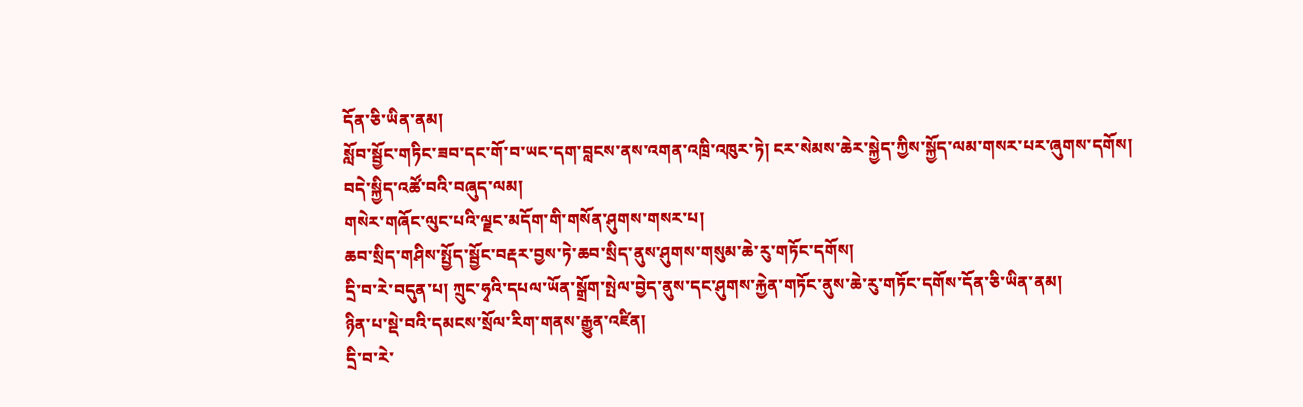དོན་ཅི་ཡིན་ནམ།
སློབ་སྦྱོང་གཏིང་ཟབ་དང་གོ་བ་ཡང་དག་བླངས་ནས་འགན་འཁྲི་འཁུར་ཏེ། ངར་སེམས་ཆེར་སྐྱེད་ཀྱིས་སྐྱོད་ལམ་གསར་པར་ཞུགས་དགོས།
བདེ་སྐྱིད་འཚོ་བའི་བཞུད་ལམ།
གསེར་གཞོང་ལུང་པའི་ལྗང་མདོག་གི་གསོན་ཤུགས་གསར་པ།
ཆབ་སྲིད་གཤིས་སྤྱོད་སྦྱོང་བརྡར་བྱས་ཏེ་ཆབ་སྲིད་ནུས་ཤུགས་གསུམ་ཆེ་རུ་གཏོང་དགོས།
དྲི་བ་རེ་བདུན་པ། ཀྲུང་ཧྭའི་དཔལ་ཡོན་སྒྲོག་སྤེལ་བྱེད་ནུས་དང་ཤུགས་རྐྱེན་གཏོང་ནུས་ཆེ་རུ་གཏོང་དགོས་དོན་ཅི་ཡིན་ནམ།
ཉིན་པ་སྡེ་བའི་དམངས་སྲོལ་རིག་གནས་རྒྱུན་འཛིན།
དྲི་བ་རེ་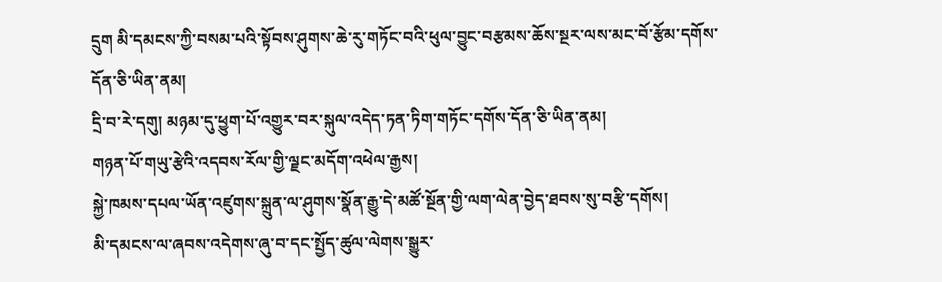དྲུག མི་དམངས་ཀྱི་བསམ་པའི་སྟོབས་ཤུགས་ཆེ་རུ་གཏོང་བའི་ཕུལ་བྱུང་བརྩམས་ཆོས་སྔར་ལས་མང་བོ་རྩོམ་དགོས་དོན་ཅི་ཡིན་ནམ།
དྲི་བ་རེ་དགུ། མཉམ་དུ་ཕྱུག་པོ་འགྱུར་བར་སྐུལ་འདེད་ཏན་ཏིག་གཏོང་དགོས་དོན་ཅི་ཡིན་ནམ།
གཉན་པོ་གཡུ་རྩེའི་འདབས་རོལ་གྱི་ལྗང་མདོག་འཕེལ་རྒྱས།
སྐྱེ་ཁམས་དཔལ་ཡོན་འཛུགས་སྐྲུན་ལ་ཤུགས་སྣོན་རྒྱུ་དེ་མཚོ་སྔོན་གྱི་ལག་ལེན་བྱེད་ཐབས་སུ་བརྩི་དགོས།
མི་དམངས་ལ་ཞབས་འདེགས་ཞུ་བ་དང་སྤྱོད་ཚུལ་ལེགས་སྒྱུར་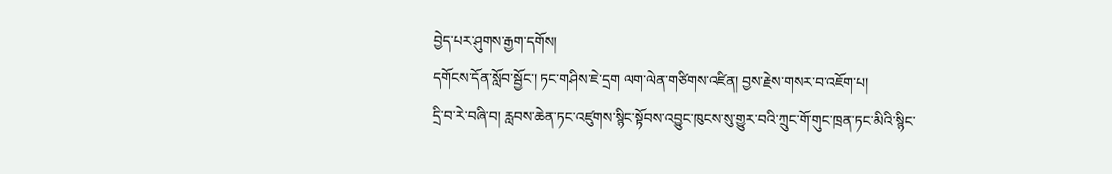བྱེད་པར་ཤུགས་རྒྱག་དགོས།
དགོངས་དོན་སློབ་སྦྱོང་། ཏང་གཤིས་ཇེ་དྲག ལག་ལེན་གཙིགས་འཛིན། བྱས་རྗེས་གསར་བ་འཇོག་པ།
དྲི་བ་རེ་བཞི་བ། རླབས་ཆེན་ཏང་འཛུགས་སྙིང་སྟོབས་འབྱུང་ཁུངས་སུ་གྱུར་བའི་ཀྲུང་གོ་གུང་ཁྲན་ཏང་མིའི་སྙིང་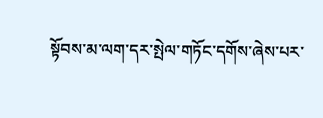སྟོབས་མ་ལག་དར་སྤེལ་གཏོང་དགོས་ཞེས་པར་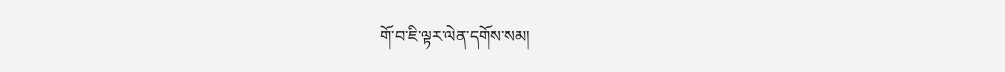གོ་བ་ཇི་ལྟར་ལེན་དགོས་སམ།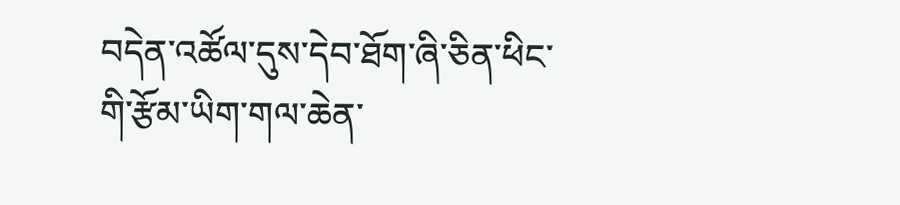བདེན་འཚོལ་དུས་དེབ་ཐོག་ཞི་ཅིན་ཕིང་གི་རྩོམ་ཡིག་གལ་ཆེན་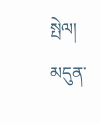སྤེལ།
མདུན་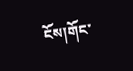ངོས།གོང་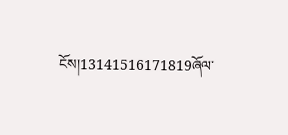ངོས།13141516171819ཞོལ་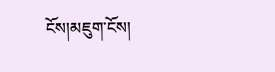ངོས།མཇུག་ངོས།